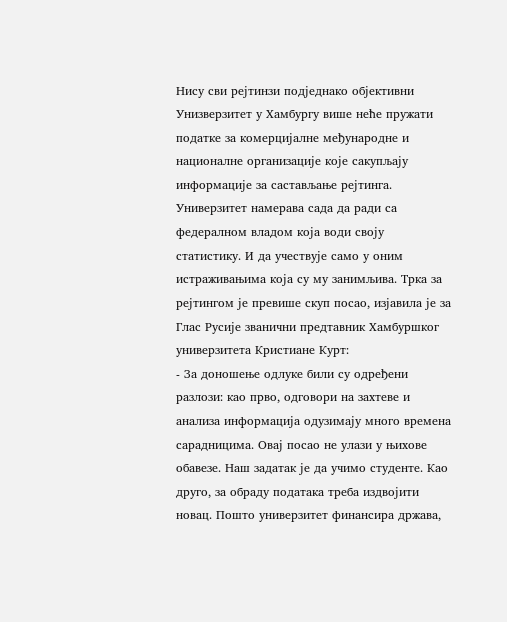Нису сви рејтинзи подједнако објективни
Унизверзитет у Хамбургу више неће пружати податке за комерцијалне међународне и националне организације које сакупљају информације за састављање рејтинга. Универзитет намерава сада да ради са федералном владом која води своју статистику. И да учествује само у оним истраживањима која су му занимљива. Трка за рејтингом је превише скуп посао, изјавила је за Глас Русије званични предтавник Хамбуршког универзитета Кристиане Курт:
- За доношење одлуке били су одређени разлози: као прво, одговори на захтеве и анализа информација одузимају много времена сарадницима. Овај посао не улази у њихове обавезе. Наш задатак је да учимо студенте. Као друго, за обраду података треба издвојити новац. Пошто универзитет финансира држава,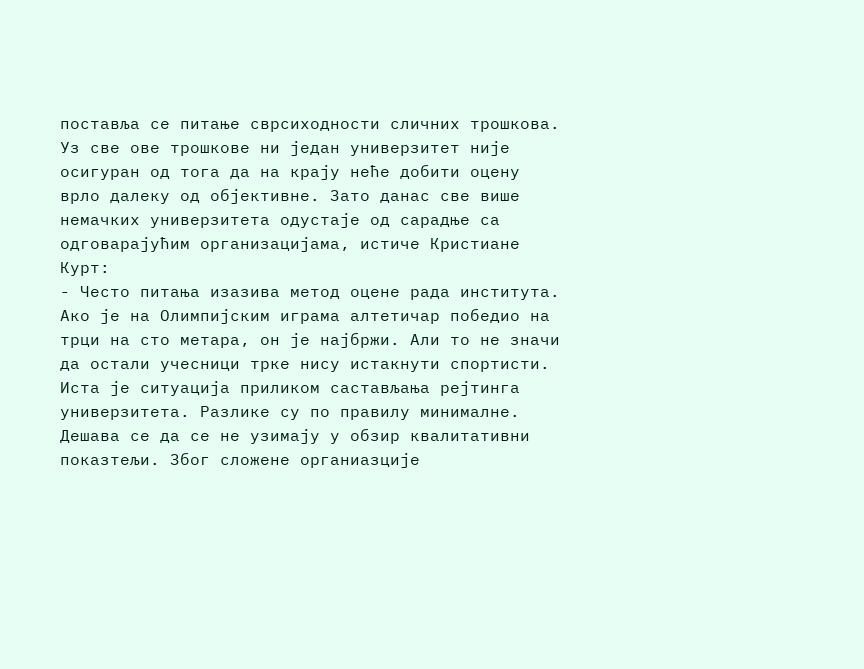поставља се питање сврсиходности сличних трошкова.
Уз све ове трошкове ни један универзитет није осигуран од тога да на крају неће добити оцену врло далеку од објективне. Зато данас све више немачких универзитета одустаје од сарадње са одговарајућим организацијама, истиче Кристиане Курт:
- Често питања изазива метод оцене рада института. Ако је на Олимпијским играма алтетичар победио на трци на сто метара, он је најбржи. Али то не значи да остали учесници трке нису истакнути спортисти. Иста је ситуација приликом састављања рејтинга универзитета. Разлике су по правилу минималне. Дешава се да се не узимају у обзир квалитативни показтељи. Због сложене органиазције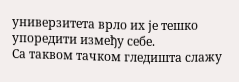универзитета врло их је тешко упоредити између себе.
Са таквом тачком гледишта слажу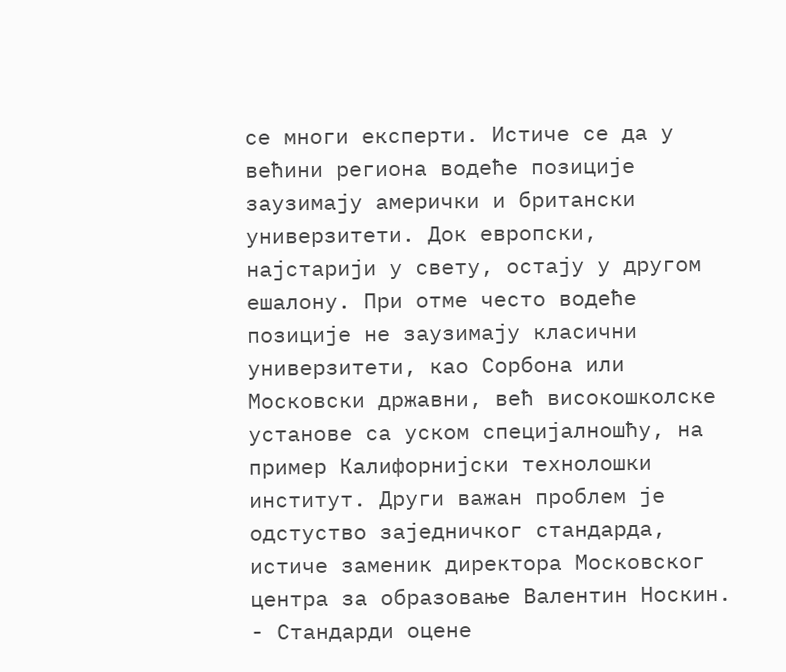се многи експерти. Истиче се да у већини региона водеће позиције заузимају амерички и британски универзитети. Док европски, најстарији у свету, остају у другом ешалону. При отме често водеће позиције не заузимају класични универзитети, као Сорбона или Московски државни, већ високошколске установе са уском специјалношћу, на пример Калифорнијски технолошки институт. Други важан проблем је одстуство заједничког стандарда, истиче заменик директора Московског центра за образовање Валентин Носкин.
- Стандарди оцене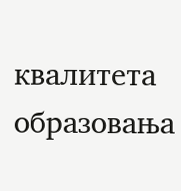квалитета образовања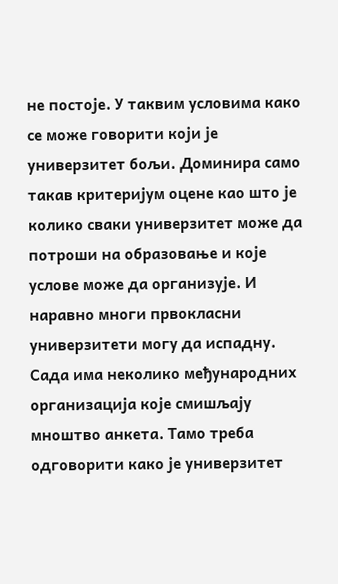не постоје. У таквим условима како се може говорити који је универзитет бољи. Доминира само такав критеријум оцене као што је колико сваки универзитет може да потроши на образовање и које услове може да организује. И наравно многи првокласни универзитети могу да испадну. Сада има неколико међународних организација које смишљају мноштво анкета. Тамо треба одговорити како је универзитет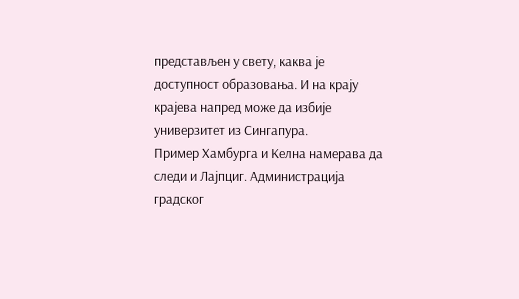представљен у свету, каква је доступност образовања. И на крају крајева напред може да избије универзитет из Сингапура.
Пример Хамбурга и Келна намерава да следи и Лајпциг. Администрација градског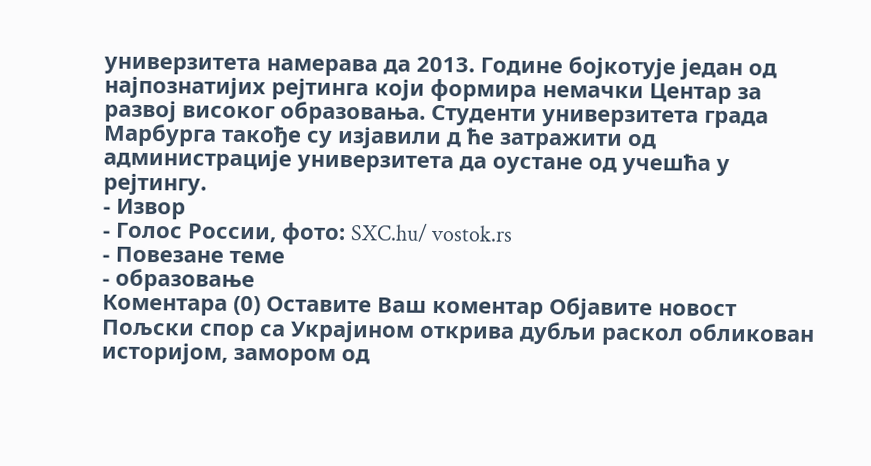универзитета намерава да 2013. Године бојкотује један од најпознатијих рејтинга који формира немачки Центар за развој високог образовања. Студенти универзитета града Марбурга такође су изјавили д ће затражити од администрације универзитета да оустане од учешћа у рејтингу.
- Извор
- Голос России, фото: SXC.hu/ vostok.rs
- Повезане теме
- образовање
Коментара (0) Оставите Ваш коментар Објавите новост
Пољски спор са Украјином открива дубљи раскол обликован историјом, замором од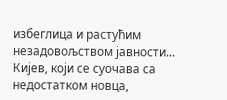избеглица и растућим незадовољством јавности...
Кијев, који се суочава са недостатком новца,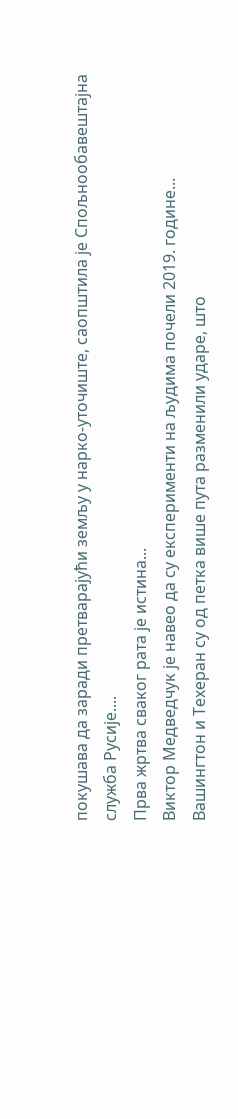покушава да заради претварајући земљу у нарко-уточиште, саопштила је Спољнообавештајна служба Русије....
Прва жртва сваког рата је истина...
Виктор Медведчук је навео да су експерименти на људима почели 2019. године...
Вашингтон и Техеран су од петка више пута разменили ударе, што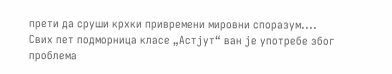прети да сруши крхки привремени мировни споразум....
Свих пет подморница класе „Астјут“ ван је употребе због проблема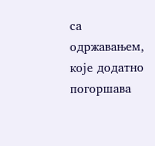са одржавањем, које додатно погоршава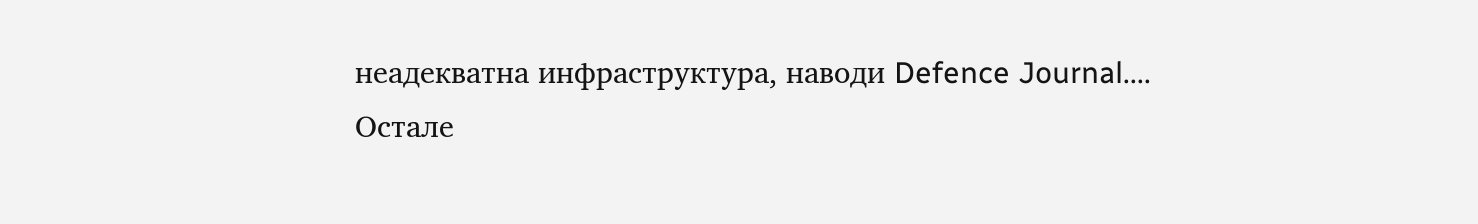неадекватна инфраструктура, наводи Defence Journal....
Остале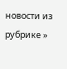новости из рубрике »